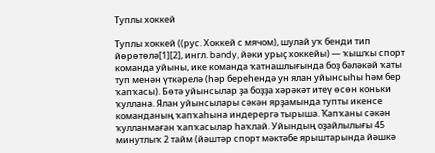Туплы хоккей

Туплы хоккей ((рус. Хоккей с мячом), шулай уҡ бенди тип йөрөтөлә[1][2], ингл. bandy, йәки урыҫ хоккейы) — ҡышҡы спорт команда уйыны, ике команда ҡатнашлығында боҙ бәләкәй ҡаты туп менән үткәрелә (һәр береһендә ун ялан уйынсыһы һәм бер ҡапҡасы). Бөтә уйынсылар ҙа боҙҙа хәрәкәт итеү өсөн коньки ҡуллана. Ялан уйынсылары сәкән ярҙамында тупты икенсе команданың ҡапҡаһына индерергә тырыша. Ҡапҡаны сәкән ҡулланмаған ҡапҡасылар һаҡлай. Уйындың оҙайлылығы 45 минутлыҡ 2 тайм (йәштәр спорт мәктәбе ярыштарында йәшкә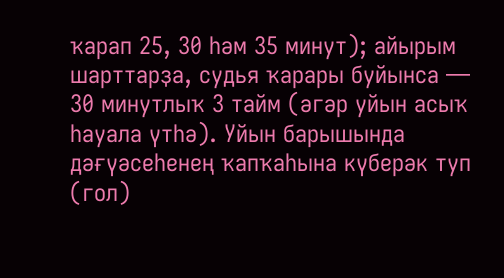ҡарап 25, 30 һәм 35 минут); айырым шарттарҙа, судья ҡарары буйынса — 30 минутлыҡ 3 тайм (әгәр уйын асыҡ һауала үтһә). Уйын барышында дәғүәсеһенең ҡапҡаһына күберәк туп (гол)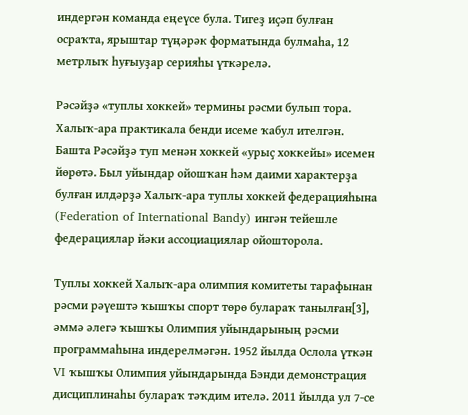индергән команда еңеүсе була. Тигеҙ иҫәп булған осраҡта, ярыштар түңәрәк форматында булмаһа, 12 метрлыҡ һуғыуҙар серияһы үткәрелә.

Рәсәйҙә «туплы хоккей» термины рәсми булып тора. Халыҡ-ара практикала бенди исеме ҡабул ителгән. Башта Рәсәйҙә туп менән хоккей «урыҫ хоккейы» исемен йөрөтә. Был уйындар ойошҡан һәм даими характерҙа булған илдәрҙә Халыҡ-ара туплы хоккей федерацияһына (Federation of International Bandy) ингән тейешле федерациялар йәки ассоциациялар ойошторола.

Туплы хоккей Халыҡ-ара олимпия комитеты тарафынан рәсми рәүештә ҡышҡы спорт төрө булараҡ танылған[3], әммә әлегә ҡышҡы Олимпия уйындарының рәсми программаһына индерелмәгән. 1952 йылда Ослола үткән VI ҡышҡы Олимпия уйындарында Бэнди демонстрация дисциплинаһы булараҡ тәҡдим ителә. 2011 йылда ул 7-се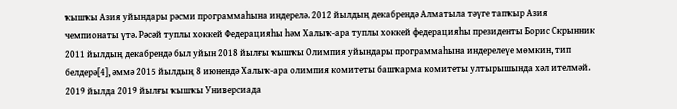ҡышҡы Азия уйындары рәсми программаһына индерелә. 2012 йылдың декабрендә Алматыла тәүге тапҡыр Азия чемпионаты үтә. Рәсәй туплы хоккей Федерацияһы һәм Халыҡ-ара туплы хоккей федерацияһы президенты Борис Скрынник 2011 йылдың декабрендә был уйын 2018 йылғы ҡышҡы Олимпия уйындары программаһына индерелеүе мөмкин, тип белдерә[4], әммә 2015 йылдың 8 июнендә Халыҡ-ара олимпия комитеты башҡарма комитеты ултырышында хәл ителмәй. 2019 йылда 2019 йылғы ҡышҡы Универсиада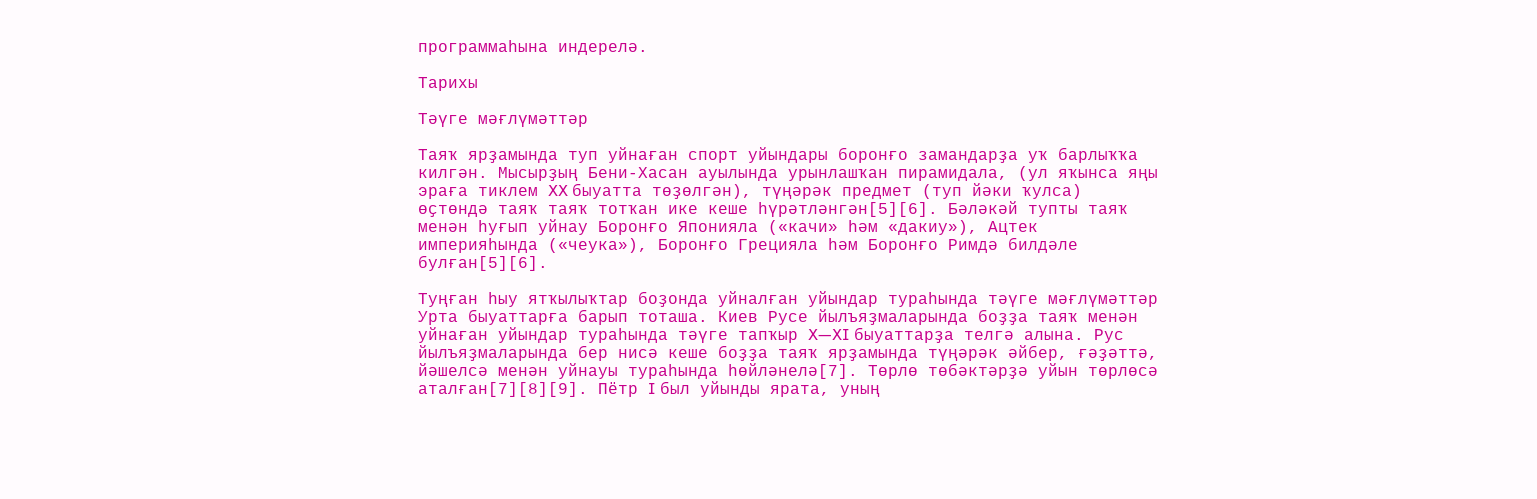программаһына индерелә.

Тарихы

Тәүге мәғлүмәттәр

Таяҡ ярҙамында туп уйнаған спорт уйындары боронғо замандарҙа уҡ барлыҡҡа килгән. Мысырҙың Бени-Хасан ауылында урынлашҡан пирамидала, (ул яҡынса яңы эраға тиклем XX быуатта төҙөлгән), түңәрәк предмет (туп йәки ҡулса) өҫтөндә таяҡ таяҡ тотҡан ике кеше һүрәтләнгән[5][6]. Бәләкәй тупты таяҡ менән һуғып уйнау Боронғо Японияла («качи» һәм «дакиу»), Ацтек империяһында («чеука»), Боронғо Грецияла һәм Боронғо Римдә билдәле булған[5][6].

Туңған һыу ятҡылыҡтар боҙонда уйналған уйындар тураһында тәүге мәғлүмәттәр Урта быуаттарға барып тоташа. Киев Русе йылъяҙмаларында боҙҙа таяҡ менән уйнаған уйындар тураһында тәүге тапҡыр X—XI быуаттарҙа телгә алына. Рус йылъяҙмаларында бер нисә кеше боҙҙа таяҡ ярҙамында түңәрәк әйбер, ғәҙәттә, йәшелсә менән уйнауы тураһында һөйләнелә[7]. Төрлө төбәктәрҙә уйын төрлөсә аталған[7][8][9]. Пётр I был уйынды ярата, уның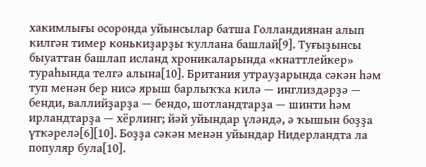хакимлығы осоронда уйынсылар батша Голландиянан алып килгән тимер конькиҙарҙы ҡуллана башлай[9]. Туғыҙынсы быуаттан башлап исланд хроникаларында «кнаттлейкер» тураһында телгә алына[10]. Британия утрауҙарында сәкән һәм туп менән бер нисә ярыш барлыҡҡа килә — инглиздәрҙә — бенди, валлийҙарҙа — бендо, шотландтарҙа — шинти һәм ирландтарҙа — хёрлинг; йәй уйындар үләндә, ә ҡышын боҙҙа үткәрелә[6][10]. Боҙҙа сәкән менән уйындар Нидерландта ла популяр була[10].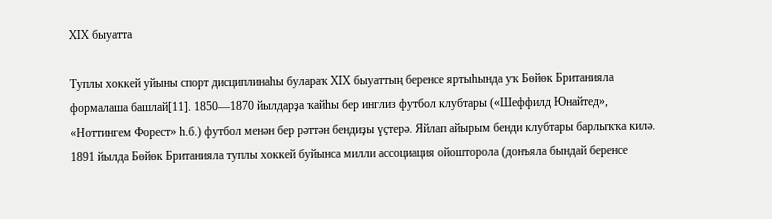XIX быуатта

Туплы хоккей уйыны спорт дисциплинаһы булараҡ XIX быуаттың беренсе яртыһында уҡ Бөйөк Британияла формалаша башлай[11]. 1850—1870 йылдарҙа ҡайһы бер инглиз футбол клубтары («Шеффилд Юнайтед», «Ноттингем Форест» һ.б.) футбол менән бер рәттән бендиҙы үҫтерә. Яйлап айырым бенди клубтары барлыҡҡа килә. 1891 йылда Бөйөк Британияла туплы хоккей буйынса милли ассоциация ойошторола (донъяла бындай беренсе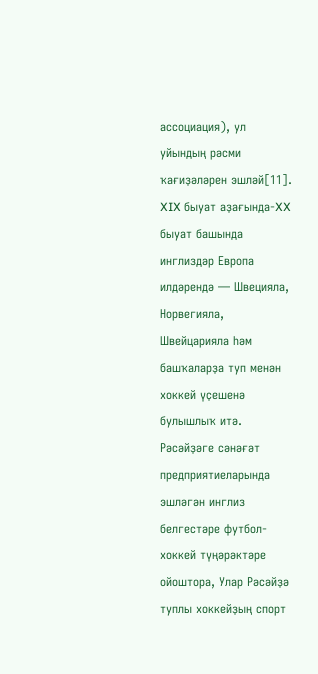ассоциация), ул уйындың рәсми ҡағиҙәләрен эшләй[11]. XIX быуат аҙағында-XX быуат башында инглиздәр Европа илдәрендә — Швецияла, Норвегияла, Швейцарияла һәм башҡаларҙа туп менән хоккей үҫешенә булышлыҡ итә. Рәсәйҙәге сәнәғәт предприятиеларында эшләгән инглиз белгестәре футбол-хоккей түңәрәктәре ойоштора, Улар Рәсәйҙә туплы хоккейҙың спорт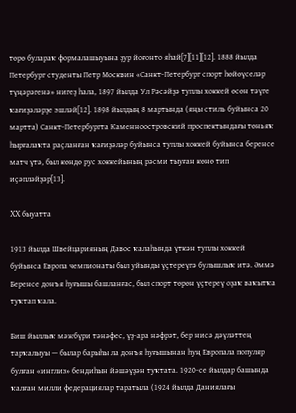төрө булараҡ формалашыуына ҙур йоғонто яһай[7][11][12]. 1888 йылда Петербург студенты Петр Москвин «Санкт-Петербург спорт һөйөүселәр түңәрәгенә» нигеҙ һала, 1897 йылда Ул Рәсәйҙә туплы хоккей өсөн тәүге ҡағиҙәләрҙе эшләй[12]. 1898 йылдың 8 мартында (яңы стиль буйынса 20 мартта) Санкт-Петербургта Каменноостровский проспектындағы төньяҡ һырғалаҡта раҫланған ҡағиҙәләр буйынса туплы хоккей буйынса беренсе матч үтә, был көндө рус хоккейының рәсми тыуған көнө тип иҫәпләйҙәр[13].

XX быуатта

1913 йылда Швейцарияның Давос ҡалаһында үткән туплы хоккей буйынса Европа чемпионаты был уйынды үҫтереүгә булышлыҡ итә. Әммә Беренсе донъя һуғышы башланғас, был спорт төрөн үҫтереү оҙаҡ ваҡытҡа туҡтап ҡала.

Биш йыллыҡ мәжбүри тәнәфес, үҙ-ара нәфрәт, бер нисә дәүләттең тарҡалыуы — былар барыһы ла донъя һуғышынан һуң Европала популяр булған «инглиз» бендиһын йәшәүҙән туҡтата. 1920-се йылдар башында ҡалған милли федерациялар таратыла (1924 йылда Даниялағы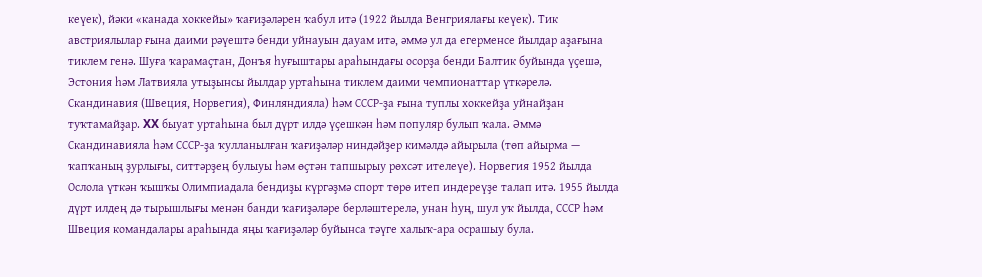кеүек), йәки «канада хоккейы» ҡағиҙәләрен ҡабул итә (1922 йылда Венгриялағы кеүек). Тик австриялылар ғына даими рәүештә бенди уйнауын дауам итә, әммә ул да егерменсе йылдар аҙағына тиклем генә. Шуға ҡарамаҫтан, Донъя һуғыштары араһындағы осорҙа бенди Балтик буйында үҫешә, Эстония һәм Латвияла утыҙынсы йылдар уртаһына тиклем даими чемпионаттар үткәрелә. Скандинавия (Швеция, Норвегия), Финляндияла) һәм СССР-ҙа ғына туплы хоккейҙа уйнайҙан туҡтамайҙар. XX быуат уртаһына был дүрт илдә үҫешкән һәм популяр булып ҡала. Әммә Скандинавияла һәм СССР-ҙа ҡулланылған ҡағиҙәләр ниндәйҙер кимәлдә айырыла (төп айырма — ҡапҡаның ҙурлығы, ситтәрҙең булыуы һәм өҫтән тапшырыу рөхсәт ителеүе). Норвегия 1952 йылда Ослола үткән ҡышҡы Олимпиадала бендиҙы күргәҙмә спорт төрө итеп индереүҙе талап итә. 1955 йылда дүрт илдең дә тырышлығы менән банди ҡағиҙәләре берләштерелә, унан һуң, шул уҡ йылда, СССР һәм Швеция командалары араһында яңы ҡағиҙәләр буйынса тәүге халыҡ-ара осрашыу була.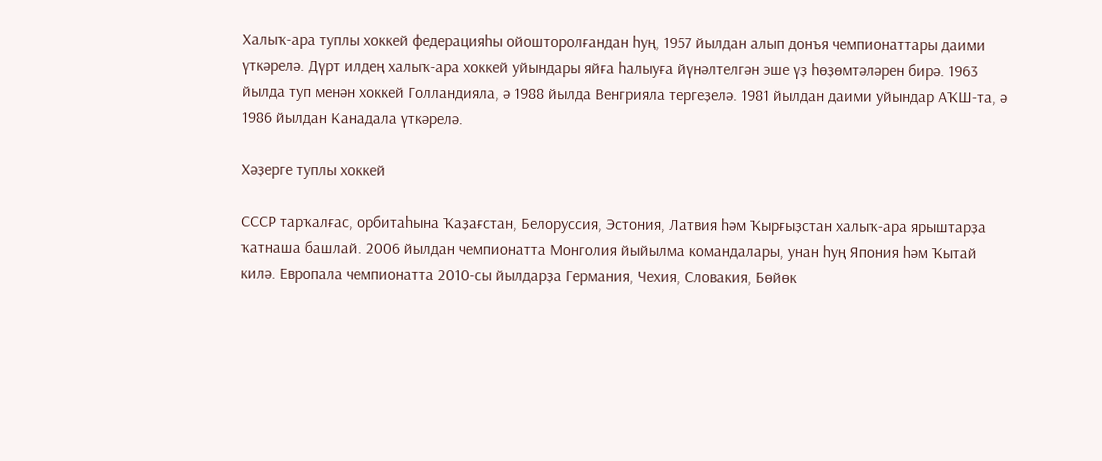Халыҡ-ара туплы хоккей федерацияһы ойошторолғандан һуң, 1957 йылдан алып донъя чемпионаттары даими үткәрелә. Дүрт илдең халыҡ-ара хоккей уйындары яйға һалыуға йүнәлтелгән эше үҙ һөҙөмтәләрен бирә. 1963 йылда туп менән хоккей Голландияла, ә 1988 йылда Венгрияла тергеҙелә. 1981 йылдан даими уйындар АҠШ-та, ә 1986 йылдан Канадала үткәрелә.

Хәҙерге туплы хоккей

СССР тарҡалғас, орбитаһына Ҡаҙағстан, Белоруссия, Эстония, Латвия һәм Ҡырғыҙстан халыҡ-ара ярыштарҙа ҡатнаша башлай. 2006 йылдан чемпионатта Монголия йыйылма командалары, унан һуң Япония һәм Ҡытай килә. Европала чемпионатта 2010-сы йылдарҙа Германия, Чехия, Словакия, Бөйөк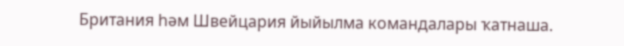Британия һәм Швейцария йыйылма командалары ҡатнаша.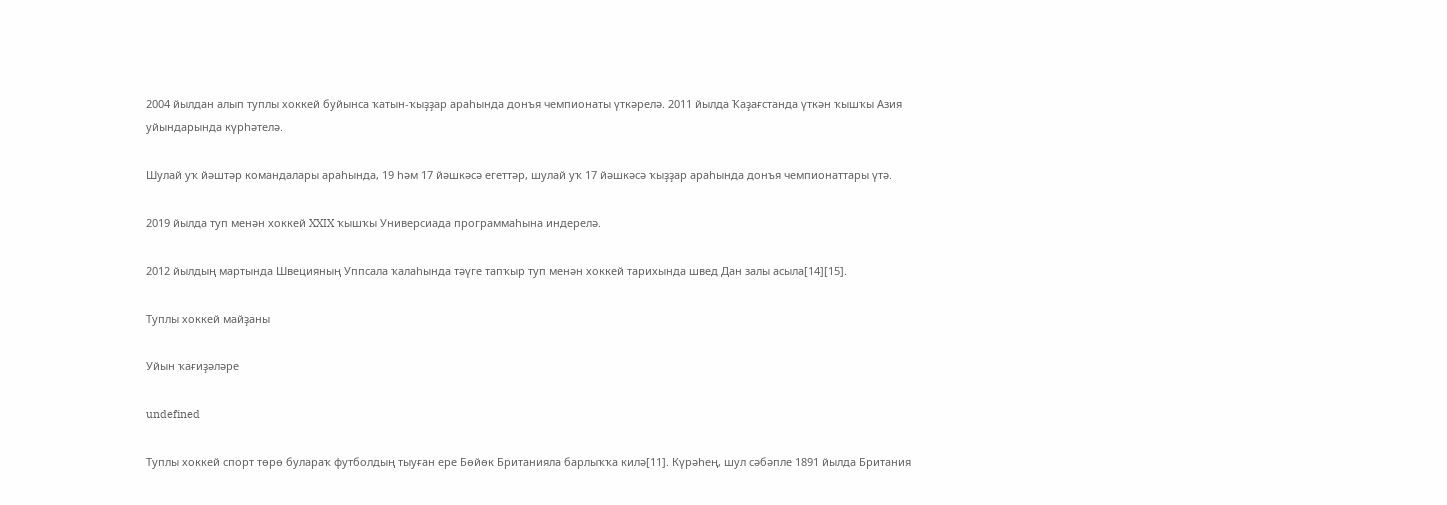2004 йылдан алып туплы хоккей буйынса ҡатын-ҡыҙҙар араһында донъя чемпионаты үткәрелә. 2011 йылда Ҡаҙағстанда үткән ҡышҡы Азия уйындарында күрһәтелә.

Шулай уҡ йәштәр командалары араһында, 19 һәм 17 йәшкәсә егеттәр, шулай уҡ 17 йәшкәсә ҡыҙҙар араһында донъя чемпионаттары үтә.

2019 йылда туп менән хоккей XXIX ҡышҡы Универсиада программаһына индерелә.

2012 йылдың мартында Швецияның Уппсала ҡалаһында тәүге тапҡыр туп менән хоккей тарихында швед Дан залы асыла[14][15].

Туплы хоккей майҙаны

Уйын ҡағиҙәләре

undefined

Туплы хоккей спорт төрө булараҡ футболдың тыуған ере Бөйөк Британияла барлыҡҡа килә[11]. Күрәһең, шул сәбәпле 1891 йылда Британия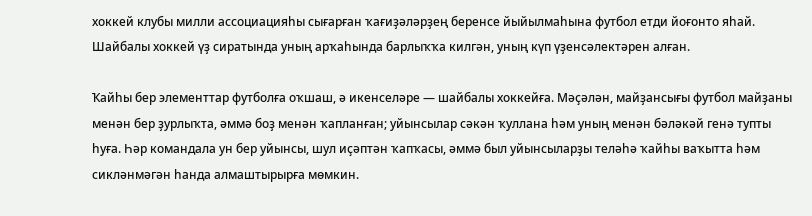хоккей клубы милли ассоциацияһы сығарған ҡағиҙәләрҙең беренсе йыйылмаһына футбол етди йоғонто яһай. Шайбалы хоккей үҙ сиратында уның арҡаһында барлыҡҡа килгән, уның күп үҙенсәлектәрен алған.

Ҡайһы бер элементтар футболға оҡшаш, ә икенселәре — шайбалы хоккейға. Мәҫәлән, майҙансығы футбол майҙаны менән бер ҙурлыҡта, әммә боҙ менән ҡапланған; уйынсылар сәкән ҡуллана һәм уның менән бәләкәй генә тупты һуға. Һәр командала ун бер уйынсы, шул иҫәптән ҡапҡасы, әммә был уйынсыларҙы теләһә ҡайһы ваҡытта һәм сикләнмәгән һанда алмаштырырға мөмкин.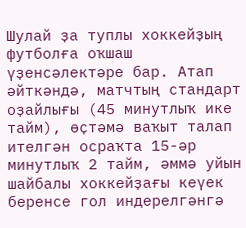Шулай ҙа туплы хоккейҙың футболға оҡшаш үҙенсәлектәре бар. Атап әйткәндә, матчтың стандарт оҙайлығы (45 минутлыҡ ике тайм), өҫтәмә ваҡыт талап ителгән осраҡта 15-әр минутлыҡ 2 тайм, әммә уйын шайбалы хоккейҙағы кеүек беренсе гол индерелгәнгә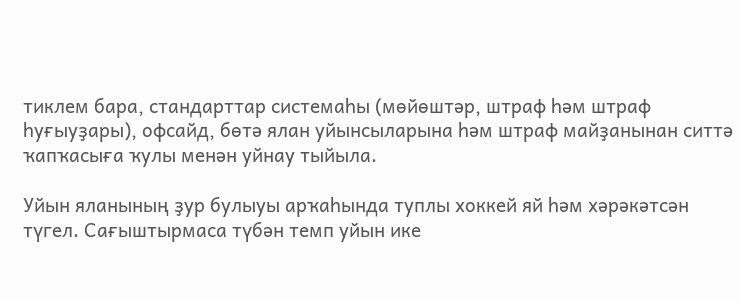тиклем бара, стандарттар системаһы (мөйөштәр, штраф һәм штраф һуғыуҙары), офсайд, бөтә ялан уйынсыларына һәм штраф майҙанынан ситтә ҡапҡасыға ҡулы менән уйнау тыйыла.

Уйын яланының ҙур булыуы арҡаһында туплы хоккей яй һәм хәрәкәтсән түгел. Сағыштырмаса түбән темп уйын ике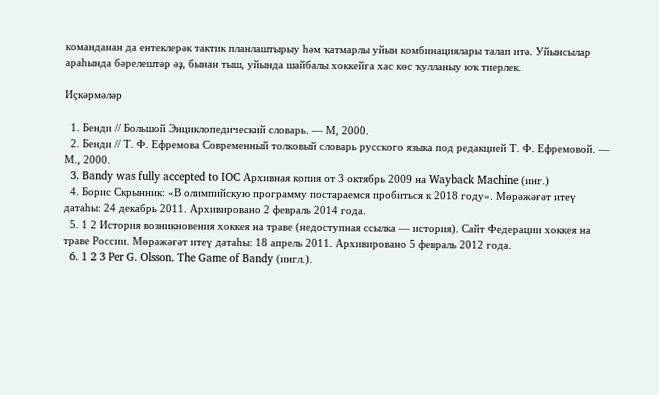команданан да ентеклерәк тактик планлаштырыу һәм ҡатмарлы уйын комбинациялары талап итә. Уйынсылар араһында бәрелештәр әҙ, бынан тыш, уйында шайбалы хоккейға хас көс ҡулланыу юҡ тиерлек.

Иҫкәрмәләр

  1. Бенди // Большой Энциклопедический словарь. — М, 2000.
  2. Бенди // Т. Ф. Ефремова Современный толковый словарь русского языка под редакцией Т. Ф. Ефремовой. — М., 2000.
  3. Bandy was fully accepted to IOC Архивная копия от 3 октябрь 2009 на Wayback Machine (инг.)
  4. Борис Скрынник: «В олимпийскую программу постараемся пробиться к 2018 году». Мөрәжәғәт итеү датаһы: 24 декабрь 2011. Архивировано 2 февраль 2014 года.
  5. 1 2 История возникновения хоккея на траве (недоступная ссылка — история). Сайт Федерации хоккея на траве России. Мөрәжәғәт итеү датаһы: 18 апрель 2011. Архивировано 5 февраль 2012 года.
  6. 1 2 3 Per G. Olsson. The Game of Bandy (ингл.).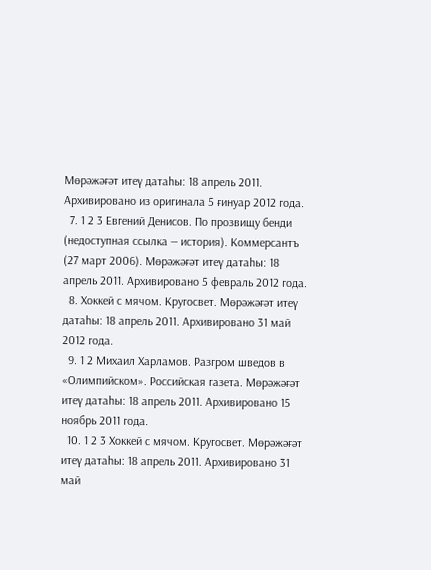Мөрәжәғәт итеү датаһы: 18 апрель 2011. Архивировано из оригинала 5 ғинуар 2012 года.
  7. 1 2 3 Евгений Денисов. По прозвищу бенди (недоступная ссылка — история). Коммерсантъ (27 март 2006). Мөрәжәғәт итеү датаһы: 18 апрель 2011. Архивировано 5 февраль 2012 года.
  8. Хоккей с мячом. Кругосвет. Мөрәжәғәт итеү датаһы: 18 апрель 2011. Архивировано 31 май 2012 года.
  9. 1 2 Михаил Харламов. Разгром шведов в «Олимпийском». Российская газета. Мөрәжәғәт итеү датаһы: 18 апрель 2011. Архивировано 15 ноябрь 2011 года.
  10. 1 2 3 Хоккей с мячом. Кругосвет. Мөрәжәғәт итеү датаһы: 18 апрель 2011. Архивировано 31 май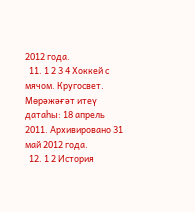2012 года.
  11. 1 2 3 4 Хоккей с мячом. Кругосвет. Мөрәжәғәт итеү датаһы: 18 апрель 2011. Архивировано 31 май 2012 года.
  12. 1 2 История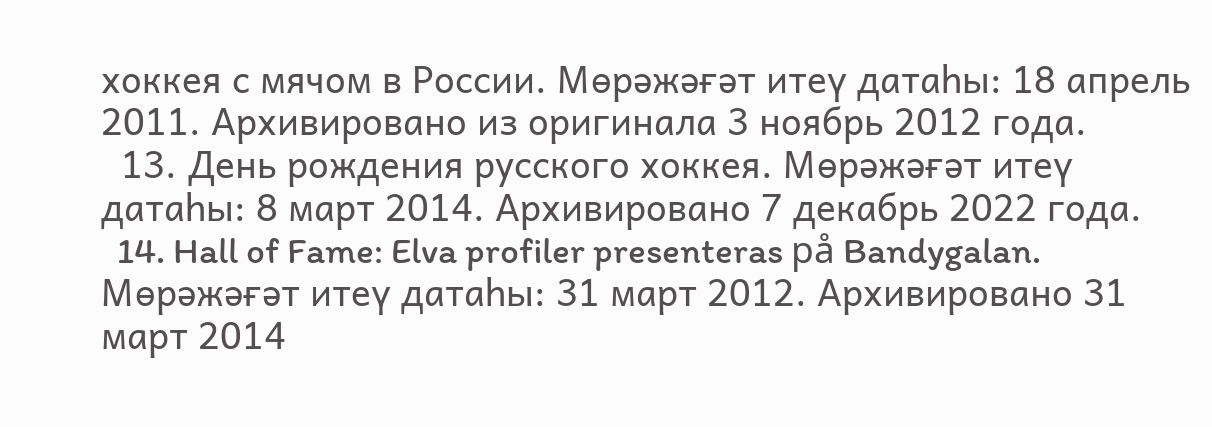хоккея с мячом в России. Мөрәжәғәт итеү датаһы: 18 апрель 2011. Архивировано из оригинала 3 ноябрь 2012 года.
  13. День рождения русского хоккея. Мөрәжәғәт итеү датаһы: 8 март 2014. Архивировано 7 декабрь 2022 года.
  14. Hall of Fame: Elva profiler presenteras på Bandygalan. Мөрәжәғәт итеү датаһы: 31 март 2012. Архивировано 31 март 2014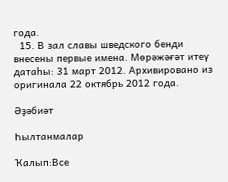года.
  15. В зал славы шведского бенди внесены первые имена. Мөрәжәғәт итеү датаһы: 31 март 2012. Архивировано из оригинала 22 октябрь 2012 года.

Әҙәбиәт

Һылтанмалар

Ҡалып:Все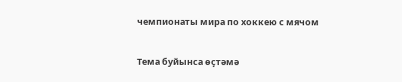чемпионаты мира по хоккею с мячом

Тема буйынса өҫтәмә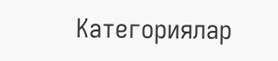Категориялар